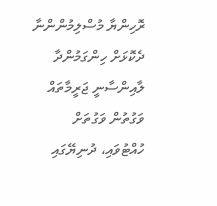ރޮހިންޔާ މުސްލިމުންންނާ ދެކޮޅަށް ހިންގަމުންދާ ލާއިންސާނީ ޖަރީމާތައް ވަގުތުން ވަގުތަށް ހުއްޓުވައި، ދުނިޔޭގައި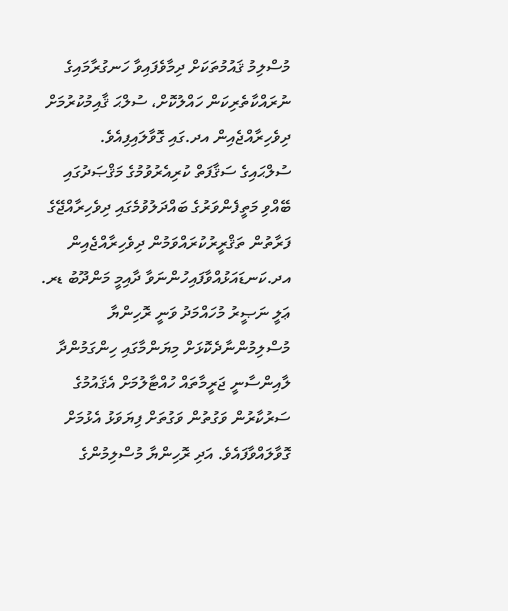މުސްލިމު ޤައުމުތަކަށް ދިމާވެފައިވާ ހަނގުރާމައިގެ ނުރައްކާތެރިކަން ހައްލުކޮށް، ސުލްޙަ ޤާއިމުކުރުމަށް ދިވެހިރާއްޖެއިން އދ.ގައި ގޮވާލައިފިއެވެ.
ސުލްޙައިގެ ސަޤާފަތް ކުރިއެރުވުމުގެ މަޤްޞަދުގައި ބޭއްވި މަތީފެންވަރުގެ ބައްދަލުވުމެގައި ދިވެހިރާއްޖޭގެ ފަރާތުން ތަޤްރީރުކުރައްވަމުން ދިވެހިރާއްޖެއިން އދ.ކަނޑައަޅުއްވާފައިހުންނަވާ ދާއިމީ މަންދޫބު ޑރ. ޢަލީ ނަޞީރު މުހައްމަދު ވަނީ ރޮހިންޔާ މުސްލިމުންނާދެކޮޅަށް މިޔަންމާގައި ހިންގަމުންދާ ލާއިންސާނީ ޖަރީމާތައް ހުއްޓާލުމަށް އެޤައުމުގެ ސަރުކާރުން ވަގުތުން ވަގުތަށް ފިޔަވަޅު އެޅުމަށް ގޮވާލައްވާފައެވެ. އަދި ރޮހިންޔާ މުސްލިމުންގެ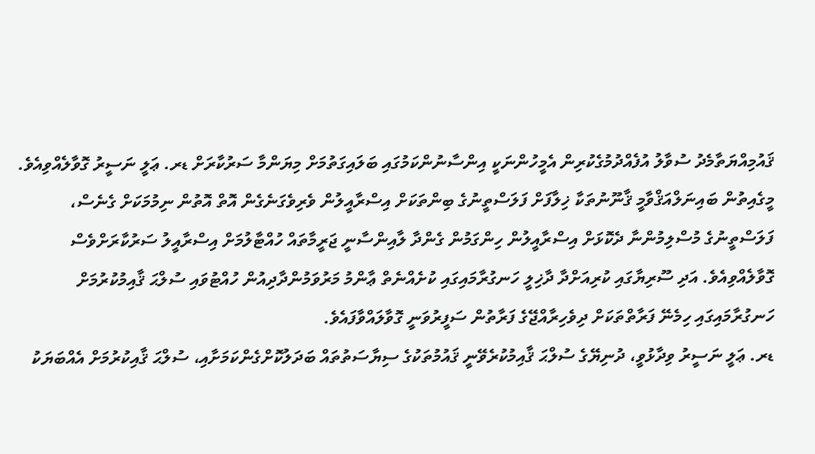ޤައުމިއްޔަތާމެދު ސުވާލު އުފެއްދުމުގެކުރިން އެމީހުންނަކީ އިންސާނުންކަމުގައި ބަލައިގަތުމަށް މިޔަންމާ ސަރުކާރަށް ޑރ. ޢަލީ ނަސީރު ގޮވާލެއްވިއެވެ.
މީގެއިތުން ބައިނަލްއަޤްވާމީ ޤާނޫނުތަކާ ޚިލާފަށް ފަލަސްތީނުގެ ބިންތަކަށް އިސްރާއީލުން ވެރިވެގަނެގެން އޮތް އޮތުން ނިމުމަކަށް ގެނެސް، ފަލަސްތީނުގެ މުސްލިމުންނާ ދެކޮޅަށް އިސްރާއީލުން ހިންގަމުން ގެންދާ ލާއިންސާނީ ޖަރީމާތައް ހުއްޓާލުމަށް އިސްރާއީލު ސަރުކާރަށްވެސް ގޮވާލެއްވިއެވެ. އަދި ސޫރިޔާގައި ކުރިއަށްދާ ދާޚިލީ ހަނގުރާމައިގައި ކުށެއްނެތް ޢާންމު މަރުވަމުންދާދިއުން ހުއްޓުވައި ސުލްޙަ ޤާއިމުކުރުމަށް ހަނގުރާމައިގައި ހިމެނޭ ފަރާތްތަކަށް ދިވެހިރާއްޖޭގެ ފަރާތުން ސަފީރުވަނީ ގޮވާލައްވާފައެވެ.
ޑރ. ޢަލީ ނަސީރު ވިދާޅުވީ، ދުނިޔޭގެ ސުލްޙަ ޤާއިމުކުރެވޭނީ ޤައުމުތަކުގެ ސިޔާސަތުތައް ބަދަލުކޮށްގެންކަމަށާއި، ސުލްޙަ ޤާއިކުރުމަށް އެއްބަޔަކު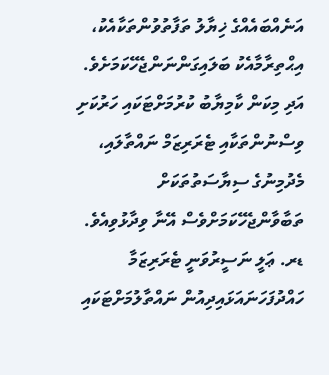އަނެއްބައެއްގެ ޚިޔާލު ތަފާތުވުންތަކާއެކު، އިޙްތިރާމާއެކު ބަލައިގަންނަންޖެހޭކަމަށެވެ. އަދި މިކަން ކާމިޔާބު ކުރުމަށްޓަކައި ހަރުކަށި ވިސްނުންތަކާއި ޓެރަރިޒަމް ނައްތާލައި، މެދުމިނުގެ ސިޔާސަތުތަކަށް ތަބާވާންޖެހޭކަމަށްވެސް އޭނާ ވިދާޅުވިއެވެ.
ޑރ. ޢަލީ ނަސީރުވަނީ ޓެރަރިޒަމާ ހައްދުފަހަނައަޅައިދިއުން ނައްތާލުމަށްޓަކައި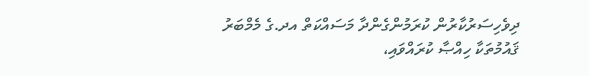ދިވެހިސަރުކާރުން ކުރަމުންގެންދާ މަސައްކަތް އދ.ގެ މެމްބަރު ޤައުމުތަކާ ހިއްޞާ ކުރައްވައި،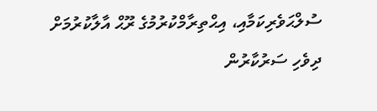ސުލްޙަވެރިކަމާއި، އިޙްތިރާމްކުރުމުގެ ރޫޙް އާލާކުރުމަށް ދިވެހި ސަރުކާރުން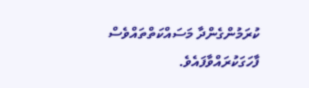ކުރަމުންގެންދާ މަސައްކަތްތައްވެސް ފާހަގަކުރައްވާފައެވެ.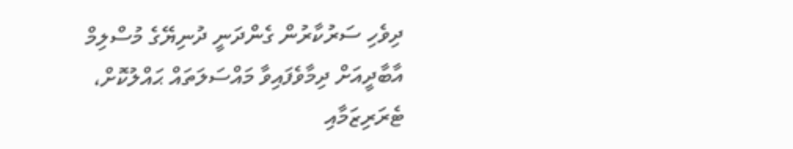ދިވެހި ސަރުކާރުން ގެންދަނީ ދުނިޔޭގެ މުސްލިމް އާބާދީއަށް ދިމާވެފައިވާ މައްސަލަތައް ޙައްލުކޮށް، ޓެރަރިޒަމާއި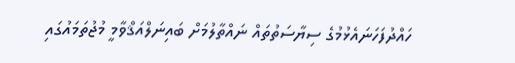ހައްދުފަހަނައެޅުމުގެ ސިޔާސަތުތައް ނައްތާލުމަށް ބައިނަލްއަޤްވާމީ މުޖުތަމައުގައި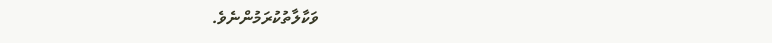ވަކާލާތުކުރަމުންނެވެ.